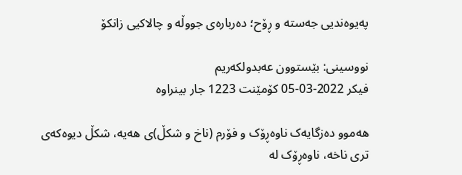پەیوەندیی جەستە و ڕۆح؛ دەربارەی جووڵە و چالاکیی زانکۆ

نووسینی: بێستوون عەبدولکەریم
فیکر 2022-03-05 کۆمێنت 1223 جار بینراوە

هەموو دەزگایەک ناوەڕۆک و فۆرم (ناخ و شکڵ)ی هەیە، شکڵ دیوەکەی تری ناخە، ناوەڕۆک لە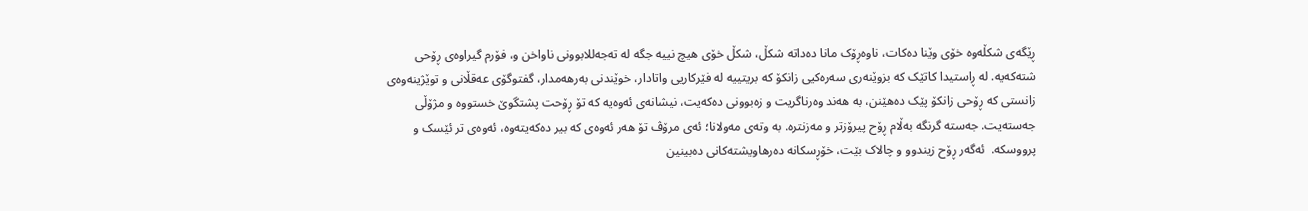ڕێگەی شکڵەوە خۆی وێنا دەکات، ناوەڕۆک مانا دەداتە شکڵ، شکڵ خۆی هیچ نییە جگە لە تەجەللابوونی ناواخن و، فۆرم گیراوەی ڕۆحی شتەکەیە. لە ڕاستیدا کاتێک کە بزوێنەری سەرەکیی زانکۆ کە بریتییە لە فێرکاریی واتادار، خوێندنی بەرهەمدار، گفتوگۆی عەقڵانی و توێژینەوەی زانستی کە ڕۆحی زانکۆ پێک دەهێنن، بە هەند وەرناگریت و زەبوونی دەکەیت، نیشانەی ئەوەیە کە تۆ ڕۆحت پشتگوێ خستووە و مژۆڵی جەستەیت. جەستە گرنگە بەڵام ڕۆح پیرۆزتر و مەزنترە. بە وتەی مەولانا؛ ئەی مرۆڤ تۆ هەر ئەوەی کە بیر دەکەیتەوە، ئەوەی تر ئێسک و پرووسکە.  ئەگەر ڕۆح زیندوو و چالاک بێت، خۆڕسکانە دەرهاویشتەکانی دەبینین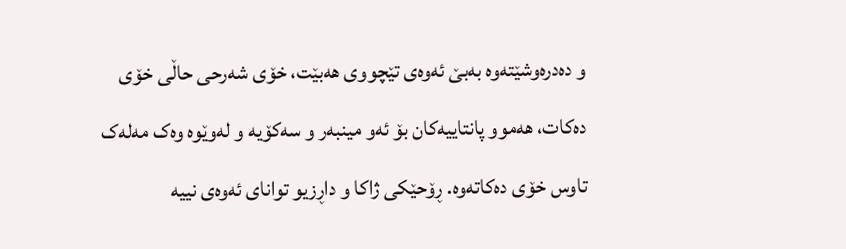و دەدرەوشێتەوە بەبێ ئەوەی تێچووی هەبێت، خۆی شەرحی حاڵی خۆی دەکات، هەموو پانتاییەکان بۆ ئەو مینبەر و سەکۆیە و لەوێوە وەک مەلەک تاوس خۆی دەکاتەوە. ڕۆحێکی ژاکا و داڕزیو توانای ئەوەی نییە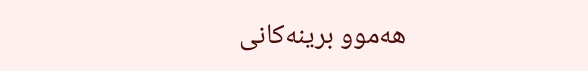هەموو برینەکانی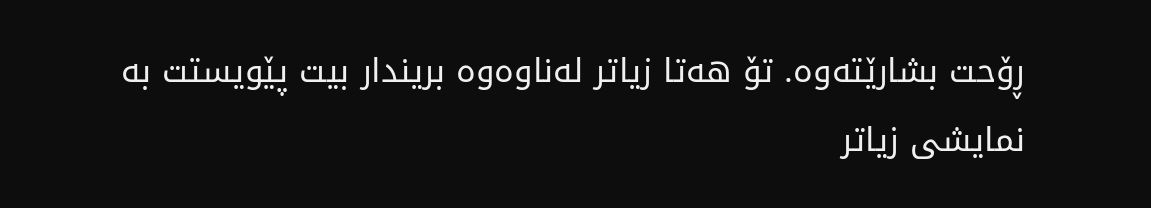ڕۆحت بشارێتەوە. تۆ هەتا زیاتر لەناوەوە بریندار بیت پێویستت بە نمایشی زیاتر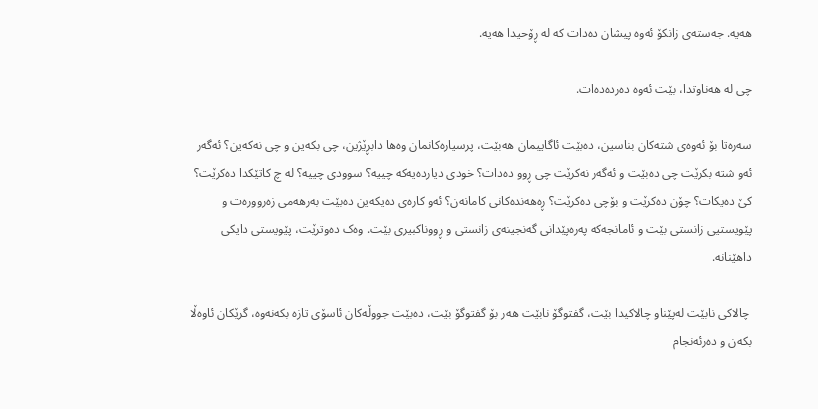هەیە. جەستەی زانکۆ ئەوە پیشان دەدات کە لە ڕۆحیدا هەیە.

چی لە هەناوتدا، بێت ئەوە دەردەدەات.

سەرەتا بۆ ئەوەی شتەکان بناسین، دەبێت ئاگاییمان هەبێت، پرسیارەکانمان وەها دابڕێژین، چی بکەین و چی نەکەین؟ ئەگەر ئەو شتە بکرێت چی دەبێت و ئەگەر نەکرێت چی ڕوو دەدات؟ خودی دیاردەیەکە چییە؟ سوودی چییە؟ لە چ کاتێکدا دەکرێت؟ کێ دەیکات؟ چۆن دەکرێت و بۆچی دەکرێت؟ ڕەهەندەکانی کامانەن؟ ئەو کارەی دەیکەین دەبێت بەرهەمی زەروورەت و پێویستیی زانستی بێت و ئامانجەکە پەرەپێدانی گەنجینەی زانستی و ڕووناکبیری بێت. وەک دەوترێت، پێویستی دایکی داهێنانە.

 چالاکی نابێت لەپێناو چالاکیدا بێت، گفتوگۆ نابێت هەر بۆ گفتوگۆ بێت، دەبێت جووڵەکان ئاسۆی تازە بکەنەوە، گرێکان ئاوەڵا بکەن و دەرئەنجام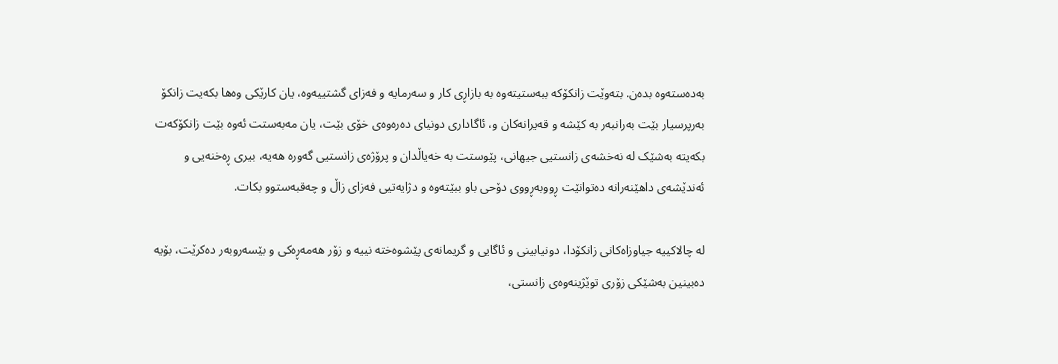بەدەستەوە بدەن. بتەوێت زانکۆکە ببەستیتەوە بە بازاڕی کار و سەرمایە و فەزای گشتییەوە، یان کارێکی وەها بکەیت زانکۆ بەرپرسیار بێت بەرانبەر بە کێشە و قەیرانەکان و، ئاگاداری دونیای دەرەوەی خۆی بێت، یان مەبەستت ئەوە بێت زانکۆکەت بکەیتە بەشێک لە نەخشەی زانستیی جیهانی، پێوستت بە خەیاڵدان و پرۆژەی زانستیی گەورە هەیە، بیری ڕەخنەیی و ئەندێشەی داهێنەرانە دەتوانێت ڕووبەڕووی دۆحی باو ببێتەوە و دژایەتیی فەزای زاڵ و چەقبەستوو بکات.

لە چالاکییە جیاوزاەکانی زانکۆدا، دونیابینی و ئاگایی و گریمانەی پێشوەختە نییە و زۆر هەمەڕەکی و بێسەروبەر دەکرێت، بۆیە دەبینین بەشێکی زۆری توێژینەوەی زانستی،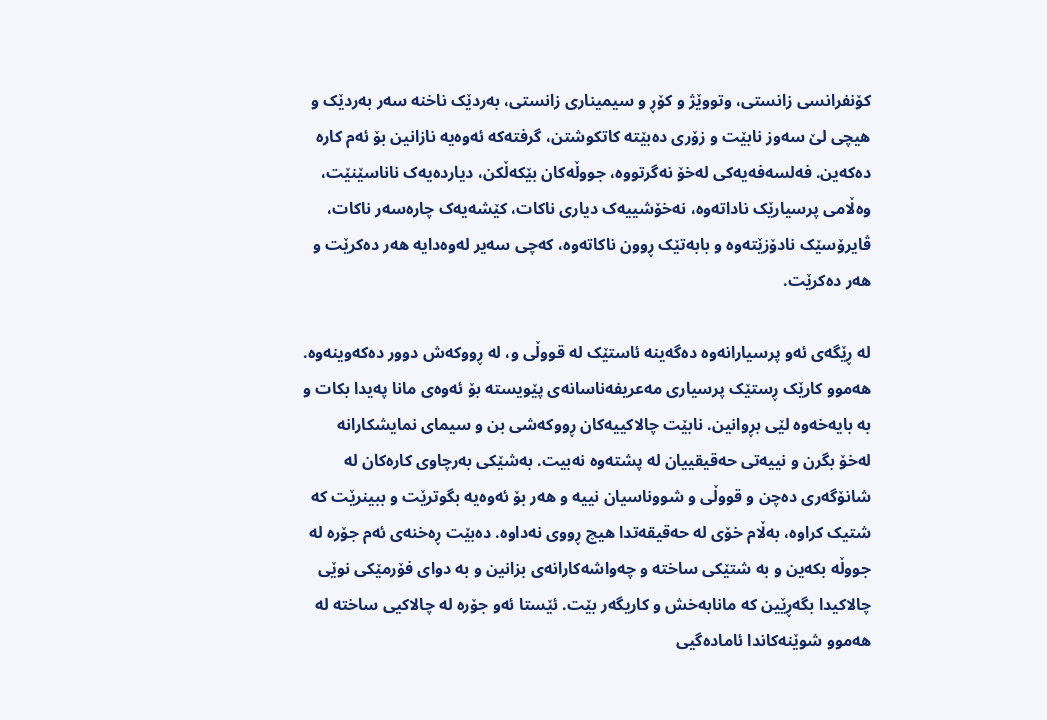کۆنفرانسی زانستی، وتووێژ و کۆڕ و سیمیناری زانستی، بەردێک ناخنە سەر بەردێک و هیچی لێ سەوز نابێت و زۆری دەبێتە کاتکوشتن، گرفتەکە ئەوەیە نازانین بۆ ئەم کارە دەکەین. فەلسەفەیەکی لەخۆ نەگرتووە، جووڵەکان بێکەڵکن، دیاردەیەک ناناسێنێت، وەڵامی پرسیارێک ناداتەوە، نەخۆشییەک دیاری ناکات، کێشەیەک چارەسەر ناکات، ڤایرۆسێک نادۆزێتەوە و بابەتێک ڕوون ناکاتەوە، کەچی سەیر لەوەدایە هەر دەکرێت و هەر دەکرێت.

لە ڕێگەی ئەو پرسیارانەوە دەگەینە ئاستێک لە قووڵی و، لە ڕووکەش دوور دەکەوینەوە. هەموو کارێک ڕستێک پرسیاری مەعریفەناسانەی پێویستە بۆ ئەوەی مانا پەیدا بکات و بە بایەخەوە لێی بڕوانین. نابێت چالاکییەکان ڕووکەشی بن و سیمای نمایشکارانە لەخۆ بگرن و نییەتی حەقیقییان لە پشتەوە نەبیت. بەشێکی بەرچاوی کارەکان لە شانۆگەری دەچن و قووڵی و شووناسیان نییە و هەر بۆ ئەوەیە بگوترێت و ببینرێت کە شتیک کراوە، بەڵام خۆی لە حەقیقەتدا هیچ ڕووی نەداوە. دەبێت ڕەخنەی ئەم جۆرە لە جووڵە بکەین و بە شتێکی ساختە و چەواشەکارانەی بزانین و بە دوای فۆرمێکی نوێی چالاکیدا بگەڕێین کە مانابەخش و کاریگەر بێت. ئێستا ئەو جۆرە لە چالاکیی ساختە لە هەموو شوێنەکاندا ئامادەگیی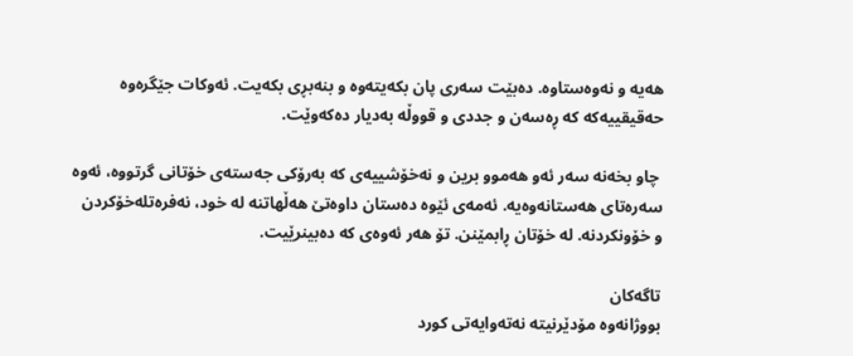هەیە و نەوەستاوە. دەبێت سەری پان بکەیتەوە و بنەبڕی بکەیت. ئەوکات جێگرەوە حەقیقییەکە کە ڕەسەن و جددی و قووڵە بەدیار دەکەوێت.

 چاو بخەنە سەر ئەو هەموو برین و نەخۆشییەی کە بەرۆکی جەستەی خۆتانی گرتووە، ئەوە سەرەتای هەستانەوەیە. ئەمەی ئێوە دەستان داوەتێ هەڵهاتنە لە خود، نەفرەتلەخۆکردن و خۆونکردنە. لە خۆتان ڕابمێنن. تۆ هەر ئەوەی کە دەبینرێیت.

تاگەکان
بووژانەوە مۆدێرنیتە نەتەوایەتی کورد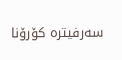سەرفیترە کۆرۆنا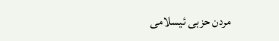مردن حزبی ئیسلامی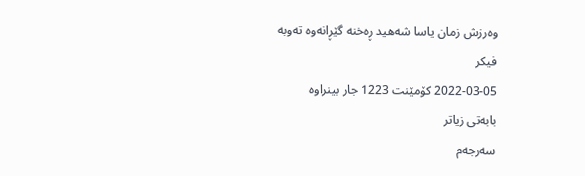وەرزش زمان یاسا شەهید ڕەخنە گێڕانەوە تەوبە
فیکر
2022-03-05 کۆمێنت 1223 جار بینراوە
بابەتی زیاتر
سەرجەم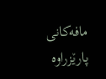مافەکانی پارێزراوە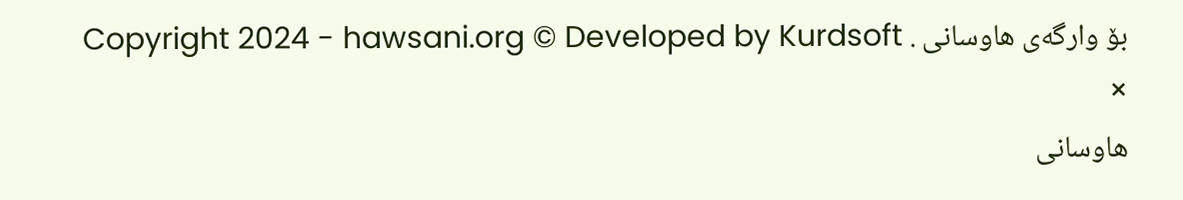بۆ وارگەی هاوسانی . Copyright 2024 - hawsani.org © Developed by Kurdsoft
×
هاوسانی